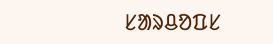ᱥᱟᱨᱪᱚᱯᱥ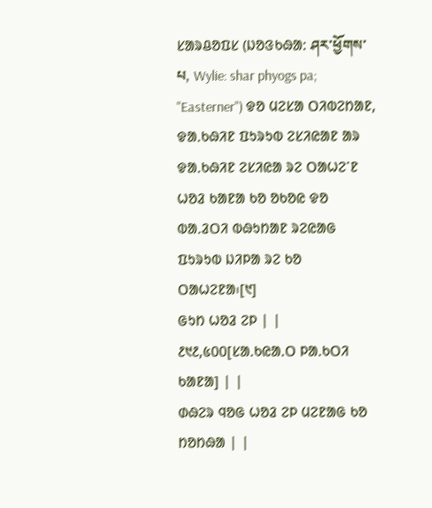ᱥᱟᱨᱪᱚᱯᱥ (ᱡᱚᱝᱠᱷᱟ: ཤར་ཕྱོགས་པ, Wylie: shar phyogs pa; "Easterner") ᱫᱚ ᱢᱮᱥᱟ ᱛᱤᱵᱮᱴᱟᱱ, ᱫᱟᱹᱠᱷᱤᱱ ᱯᱩᱨᱩᱵ ᱮᱥᱤᱭᱟᱱ ᱟᱨ ᱫᱟᱹᱠᱷᱤᱱ ᱮᱥᱤᱭᱟ ᱨᱮ ᱛᱟᱦᱮᱸᱱ ᱦᱚᱲ ᱠᱟᱱᱟ ᱠᱚ ᱚᱠᱚᱭ ᱫᱚ ᱵᱟᱹᱲᱛᱤ ᱵᱷᱩᱴᱟᱱ ᱨᱮᱭᱟᱜ ᱯᱩᱨᱩᱵ ᱡᱤᱞᱟ ᱨᱮ ᱠᱚ ᱛᱟᱦᱮᱱᱟ᱾[᱑]
ᱜᱩᱴ ᱦᱚᱲ ᱮᱞ | |
᱒᱑᱒,᱕᱐᱐[ᱥᱟᱹᱠᱭᱟᱹᱛ ᱞᱟᱹᱠᱛᱤ ᱠᱟᱱᱟ] | |
ᱰᱷᱮᱨ ᱧᱚᱜ ᱦᱚᱲ ᱮᱞ ᱢᱮᱱᱟᱜ ᱠᱚ ᱴᱚᱴᱷᱟ | |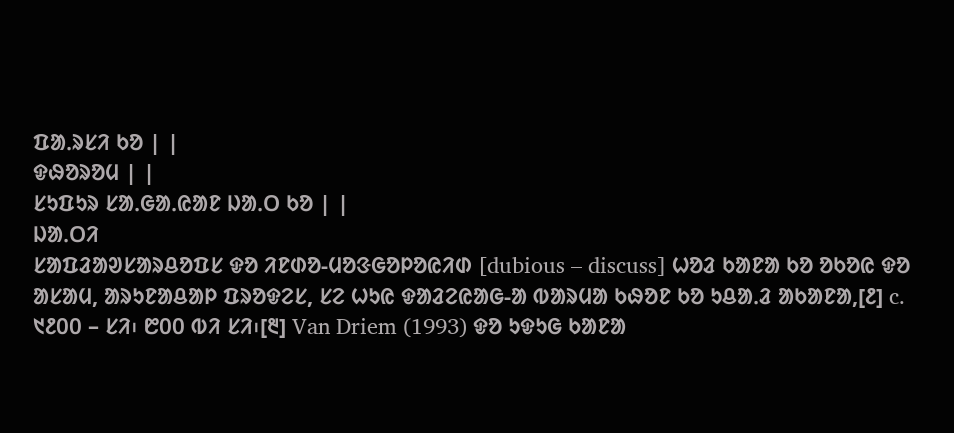ᱯᱟᱹᱨᱥᱤ ᱠᱚ | |
ᱫᱷᱚᱨᱚᱢ | |
ᱥᱩᱯᱩᱨ ᱥᱟᱹᱜᱟᱹᱭᱟᱱ ᱡᱟᱹᱛ ᱠᱚ | |
ᱡᱟᱹᱛᱤ
ᱥᱟᱯᱲᱟᱣᱥᱟᱨᱪᱚᱯᱥ ᱫᱚ ᱤᱱᱰᱚ-ᱢᱚᱝᱜᱚᱞᱚᱭᱤᱰ [dubious – discuss] ᱦᱚᱲ ᱠᱟᱱᱟ ᱠᱚ ᱚᱠᱚᱭ ᱫᱚ ᱟᱥᱟᱢ, ᱟᱨᱩᱱᱟᱪᱟᱞ ᱯᱨᱚᱫᱮᱥ, ᱥᱮ ᱦᱩᱭ ᱫᱟᱲᱮᱭᱟᱜ-ᱟ ᱵᱟᱨᱢᱟ ᱠᱷᱚᱱ ᱠᱚ ᱩᱪᱟᱹᱲ ᱟᱠᱟᱱᱟ,[᱒] c. ᱑᱒᱐᱐ – ᱥᱤ᱾ ᱘᱐᱐ ᱵᱤ ᱥᱤ᱾[᱓] Van Driem (1993) ᱫᱚ ᱩᱫᱩᱜ ᱠᱟᱱᱟ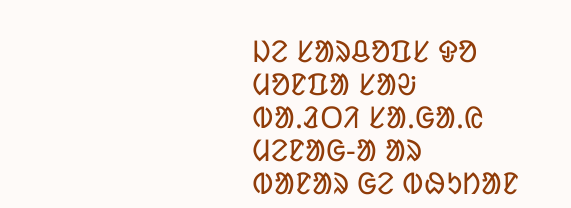ᱡᱮ ᱥᱟᱨᱪᱚᱯᱥ ᱫᱚ ᱢᱚᱱᱯᱟ ᱥᱟᱶ ᱵᱟᱹᱲᱛᱤ ᱥᱟᱹᱜᱟᱹᱭ ᱢᱮᱱᱟᱜ-ᱟ ᱟᱨ ᱵᱟᱱᱟᱨ ᱜᱮ ᱵᱷᱩᱴᱟᱱ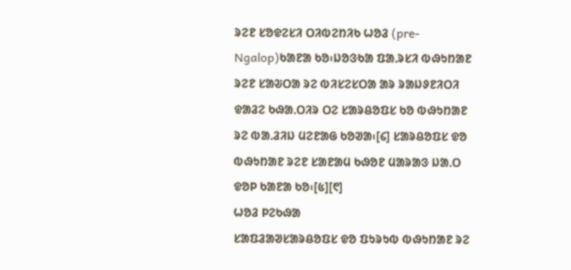ᱨᱮᱱ ᱥᱚᱫᱮᱥᱤ ᱛᱤᱵᱮᱴᱤᱠ ᱦᱚᱲ (pre-Ngalop)ᱠᱟᱱᱟ ᱠᱚ᱾ᱡᱚᱝᱠᱟ ᱯᱟᱹᱨᱥᱤ ᱵᱷᱩᱴᱟᱱ ᱨᱮᱱ ᱥᱟᱶᱛᱟ ᱨᱮ ᱵᱤᱥᱮᱥᱛᱟ ᱟᱨ ᱨᱟᱡᱽᱱᱤᱛᱤ ᱫᱟᱲᱮ ᱠᱷᱟᱹᱛᱤᱨ ᱛᱮ ᱥᱟᱨᱪᱚᱯᱥ ᱠᱚ ᱵᱷᱩᱴᱟᱱ ᱨᱮ ᱵᱟᱹᱲᱤᱡ ᱢᱮᱱᱟᱜ ᱠᱚᱣᱟ᱾[᱔] ᱥᱟᱨᱪᱚᱯᱥ ᱫᱚ ᱵᱷᱩᱴᱟᱱ ᱨᱮᱱ ᱥᱟᱱᱟᱢ ᱠᱷᱚᱱ ᱢᱟᱨᱟᱝ ᱡᱟᱹᱛ ᱫᱚᱞ ᱠᱟᱱᱟ ᱠᱚ᱾[᱕][᱖]
ᱦᱚᱲ ᱞᱮᱠᱷᱟ
ᱥᱟᱯᱲᱟᱣᱥᱟᱨᱪᱚᱯᱥ ᱫᱚ ᱯᱩᱨᱩᱵ ᱵᱷᱩᱴᱟᱱ ᱨᱮ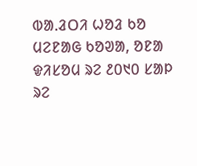ᱵᱟᱹᱲᱛᱤ ᱦᱚᱲ ᱠᱚ ᱢᱮᱱᱟᱜ ᱠᱚᱣᱟ, ᱚᱱᱟ ᱫᱤᱥᱚᱢ ᱨᱮ ᱒᱐᱑᱐ ᱥᱟᱞ ᱨᱮ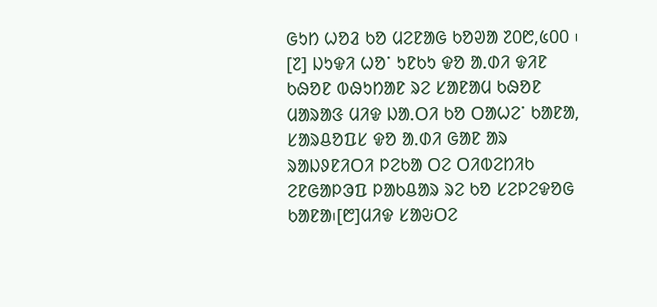ᱜᱩᱴ ᱦᱚᱲ ᱠᱚ ᱢᱮᱱᱟᱜ ᱠᱚᱣᱟ ᱗᱐᱘,᱕᱐᱐ ᱾ [᱗] ᱡᱩᱫᱤ ᱦᱚᱸ ᱩᱱᱠᱩ ᱫᱚ ᱟᱹᱰᱤ ᱫᱤᱱ ᱠᱷᱚᱱ ᱵᱷᱩᱴᱟᱱ ᱨᱮ ᱥᱟᱱᱟᱢ ᱠᱷᱚᱱ ᱢᱟᱨᱟᱝ ᱢᱤᱫ ᱡᱟᱹᱛᱤ ᱠᱚ ᱛᱟᱦᱮᱸ ᱠᱟᱱᱟ, ᱥᱟᱨᱪᱚᱯᱥ ᱫᱚ ᱟᱹᱰᱤ ᱜᱟᱱ ᱟᱨ ᱨᱟᱡᱽᱱᱤᱛᱤ ᱞᱮᱠᱟ ᱛᱮ ᱛᱤᱵᱮᱴᱤᱠ ᱮᱱᱜᱟᱞᱳᱯ ᱞᱟᱠᱪᱟᱨ ᱨᱮ ᱠᱚ ᱥᱮᱞᱮᱫᱚᱜ ᱠᱟᱱᱟ᱾[᱘]ᱢᱤᱫ ᱥᱟᱶᱛᱮ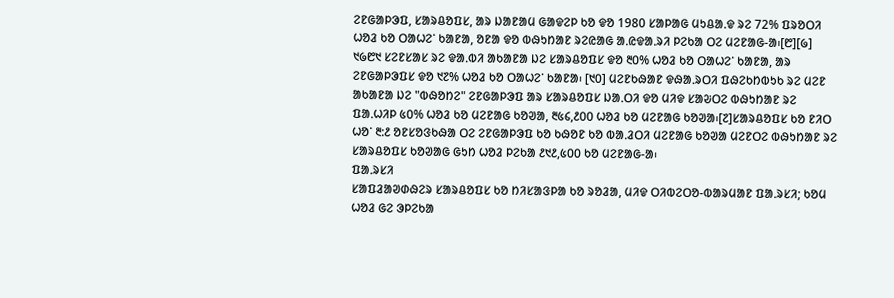ᱮᱱᱜᱟᱞᱳᱯ, ᱥᱟᱨᱪᱚᱯᱥ, ᱟᱨ ᱡᱟᱱᱟᱢ ᱜᱟᱫᱮᱞ ᱠᱚ ᱫᱚ 1980 ᱥᱟᱞᱟᱜ ᱢᱩᱪᱟᱹᱫ ᱨᱮ 72% ᱯᱨᱚᱛᱤ ᱦᱚᱲ ᱠᱚ ᱛᱟᱦᱮᱸ ᱠᱟᱱᱟ, ᱚᱱᱟ ᱫᱚ ᱵᱷᱩᱴᱟᱱ ᱨᱮᱭᱟᱜ ᱟᱹᱭᱫᱟᱹᱨᱤ ᱞᱮᱠᱟ ᱛᱮ ᱢᱮᱱᱟᱜ-ᱟ᱾[᱘][᱙] ᱑᱙᱘᱑ ᱥᱮᱱᱥᱟᱥ ᱨᱮ ᱫᱟᱹᱵᱤ ᱟᱠᱟᱱᱟ ᱡᱮ ᱥᱟᱨᱪᱚᱯᱥ ᱫᱚ ᱓᱐% ᱦᱚᱲ ᱠᱚ ᱛᱟᱦᱮᱸ ᱠᱟᱱᱟ, ᱟᱨ ᱮᱱᱜᱟᱞᱳᱯᱥ ᱫᱚ ᱑᱗% ᱦᱚᱲ ᱠᱚ ᱛᱟᱦᱮᱸ ᱠᱟᱱᱟ᱾ [᱑᱐] ᱢᱮᱱᱠᱷᱟᱱ ᱫᱷᱟᱹᱨᱛᱤ ᱯᱷᱮᱠᱴᱵᱩᱠ ᱨᱮ ᱢᱮᱱ ᱟᱠᱟᱱᱟ ᱡᱮ "ᱵᱷᱚᱴᱮ" ᱮᱱᱜᱟᱞᱳᱯ ᱟᱨ ᱥᱟᱨᱪᱚᱯᱥ ᱡᱟᱹᱛᱤ ᱫᱚ ᱢᱤᱫ ᱥᱟᱶᱛᱮ ᱵᱷᱩᱴᱟᱱ ᱨᱮ ᱯᱟᱹᱦᱤᱞ ᱕᱐% ᱦᱚᱲ ᱠᱚ ᱢᱮᱱᱟᱜ ᱠᱚᱣᱟ, ᱓᱕᱔,᱒᱐᱐ ᱦᱚᱲ ᱠᱚ ᱢᱮᱱᱟᱜ ᱠᱚᱣᱟ᱾[᱗]ᱥᱟᱨᱪᱚᱯᱥ ᱠᱚ ᱱᱤᱛ ᱦᱚᱸ ᱓:᱒ ᱚᱱᱥᱚᱝᱠᱷᱟ ᱛᱮ ᱮᱱᱜᱟᱞᱳᱯ ᱠᱚ ᱠᱷᱚᱱ ᱠᱚ ᱵᱟᱹᱲᱛᱤ ᱢᱮᱱᱟᱜ ᱠᱚᱣᱟ ᱢᱮᱱᱛᱮ ᱵᱷᱩᱴᱟᱱ ᱨᱮ ᱥᱟᱨᱪᱚᱯᱥ ᱠᱚᱣᱟᱜ ᱜᱩᱴ ᱦᱚᱲ ᱞᱮᱠᱟ ᱒᱑᱒,᱕᱐᱐ ᱠᱚ ᱢᱮᱱᱟᱜ-ᱟ᱾
ᱯᱟᱹᱨᱥᱤ
ᱥᱟᱯᱲᱟᱣᱰᱷᱮᱨ ᱥᱟᱨᱪᱚᱯᱥ ᱠᱚ ᱴᱤᱥᱟᱝᱞᱟ ᱠᱚ ᱨᱚᱲᱟ, ᱢᱤᱫ ᱛᱤᱵᱮᱛᱚ-ᱵᱟᱨᱢᱟᱱ ᱯᱟᱹᱨᱥᱤ; ᱠᱚᱢ ᱦᱚᱲ ᱜᱮ ᱳᱞᱮᱠᱟ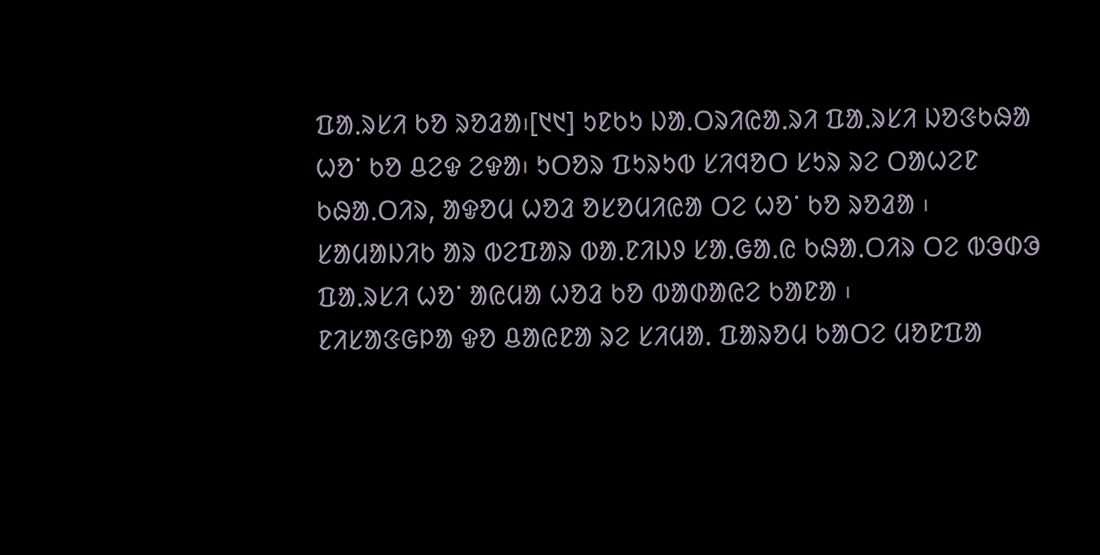ᱯᱟᱹᱨᱥᱤ ᱠᱚ ᱨᱚᱲᱟ᱾[᱑᱑] ᱩᱱᱠᱩ ᱡᱟᱹᱛᱨᱤᱭᱟᱹᱨᱤ ᱯᱟᱹᱨᱥᱤ ᱡᱚᱝᱠᱷᱟ ᱦᱚᱸ ᱠᱚ ᱪᱮᱫ ᱮᱫᱟ᱾ ᱩᱛᱚᱨ ᱯᱩᱨᱩᱵ ᱥᱤᱧᱚᱛ ᱥᱩᱨ ᱨᱮ ᱛᱟᱦᱮᱱ ᱠᱷᱟᱹᱛᱤᱨ, ᱟᱫᱚᱢ ᱦᱚᱲ ᱚᱥᱚᱢᱤᱭᱟ ᱛᱮ ᱦᱚᱸ ᱠᱚ ᱨᱚᱲᱟ ᱾ ᱥᱟᱢᱟᱡᱤᱠ ᱟᱨ ᱵᱮᱯᱟᱨ ᱵᱟᱹᱱᱤᱡᱽ ᱥᱟᱹᱜᱟᱹᱭ ᱠᱷᱟᱹᱛᱤᱨ ᱛᱮ ᱵᱳᱰᱳ ᱯᱟᱹᱨᱥᱤ ᱦᱚᱸ ᱟᱭᱢᱟ ᱦᱚᱲ ᱠᱚ ᱵᱟᱰᱟᱭᱮ ᱠᱟᱱᱟ ᱾
ᱱᱤᱥᱟᱝᱜᱞᱟ ᱫᱚ ᱪᱟᱭᱱᱟ ᱨᱮ ᱥᱤᱢᱟᱹ ᱯᱟᱨᱚᱢ ᱠᱟᱛᱮ ᱢᱚᱱᱯᱟ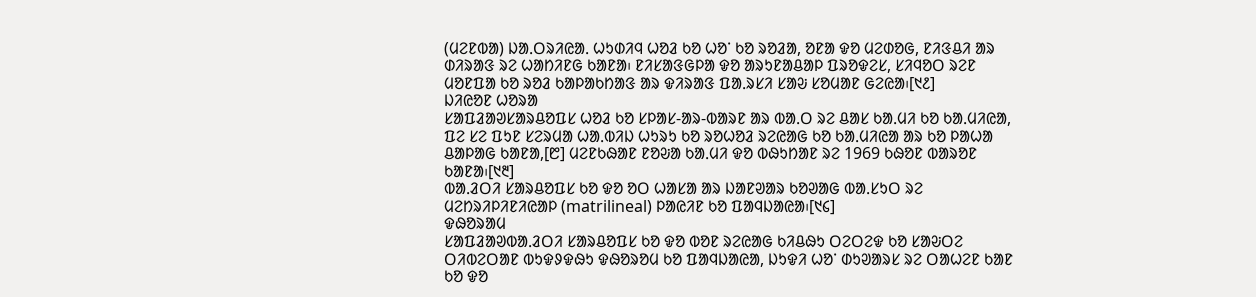(ᱢᱮᱱᱵᱟ) ᱡᱟᱹᱛᱨᱤᱭᱟᱹ ᱦᱩᱰᱤᱧ ᱦᱚᱲ ᱠᱚ ᱦᱚᱸ ᱠᱚ ᱨᱚᱲᱟ, ᱚᱱᱟ ᱫᱚ ᱢᱮᱰᱚᱜ, ᱱᱤᱝᱪᱤ ᱟᱨ ᱰᱤᱨᱟᱝ ᱨᱮ ᱦᱟᱴᱤᱱᱜ ᱠᱟᱱᱟ᱾ ᱱᱤᱥᱟᱝᱜᱞᱟ ᱫᱚ ᱟᱨᱩᱱᱟᱪᱟᱞ ᱯᱨᱚᱫᱮᱥ, ᱥᱤᱧᱚᱛ ᱨᱮᱱ ᱢᱚᱱᱯᱟ ᱠᱚ ᱨᱚᱲ ᱠᱟᱞᱟᱠᱴᱟᱝ ᱟᱨ ᱫᱤᱨᱟᱝ ᱯᱟᱹᱨᱥᱤ ᱥᱟᱶ ᱥᱚᱢᱟᱱ ᱜᱮᱭᱟ᱾[᱑᱒]
ᱡᱤᱭᱚᱱ ᱦᱚᱨᱟ
ᱥᱟᱯᱲᱟᱣᱥᱟᱨᱪᱚᱯᱥ ᱦᱚᱲ ᱠᱚ ᱥᱞᱟᱥ-ᱟᱨ-ᱵᱟᱨᱱ ᱟᱨ ᱵᱟᱹᱛ ᱨᱮ ᱪᱟᱥ ᱠᱟᱹᱢᱤ ᱠᱚ ᱠᱟᱹᱢᱤᱭᱟ, ᱯᱮ ᱥᱮ ᱯᱩᱱ ᱥᱮᱨᱢᱟ ᱦᱟᱹᱵᱤᱡ ᱦᱩᱨᱩ ᱠᱚ ᱨᱚᱦᱚᱲ ᱨᱮᱭᱟᱜ ᱠᱚ ᱠᱟᱹᱢᱤᱭᱟ ᱟᱨ ᱠᱚ ᱞᱟᱦᱟ ᱪᱟᱞᱟᱜ ᱠᱟᱱᱟ,[᱘] ᱢᱮᱱᱠᱷᱟᱱ ᱱᱚᱶᱟ ᱠᱟᱹᱢᱤ ᱫᱚ ᱵᱷᱩᱴᱟᱱ ᱨᱮ 1969 ᱠᱷᱚᱱ ᱵᱟᱨᱚᱱ ᱠᱟᱱᱟ᱾[᱑᱓]
ᱵᱟᱹᱲᱛᱤ ᱥᱟᱨᱪᱚᱯᱥ ᱠᱚ ᱫᱚ ᱚᱛ ᱦᱟᱥᱟ ᱟᱨ ᱡᱟᱱᱣᱟᱨ ᱠᱚᱣᱟᱜ ᱵᱟᱹᱥᱩᱛ ᱨᱮ ᱢᱮᱴᱨᱤᱞᱤᱱᱤᱭᱟᱞ (matrilineal) ᱞᱟᱭᱤᱱ ᱠᱚ ᱯᱟᱧᱡᱟᱭᱟ᱾[᱑᱔]
ᱫᱷᱚᱨᱟᱢ
ᱥᱟᱯᱲᱟᱣᱵᱟᱹᱲᱛᱤ ᱥᱟᱨᱪᱚᱯᱥ ᱠᱚ ᱫᱚ ᱵᱚᱱ ᱨᱮᱭᱟᱜ ᱠᱤᱪᱷᱩ ᱛᱮᱛᱮᱫ ᱠᱚ ᱥᱟᱶᱛᱮ ᱛᱤᱵᱮᱛᱟᱱ ᱵᱩᱫᱽᱫᱷᱩ ᱫᱷᱚᱨᱚᱢ ᱠᱚ ᱯᱟᱧᱡᱟᱭᱟ, ᱡᱩᱫᱤ ᱦᱚᱸ ᱰᱩᱣᱟᱨᱥ ᱨᱮ ᱛᱟᱦᱮᱱ ᱠᱟᱱ ᱠᱚ ᱫᱚ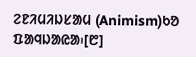ᱮᱱᱤᱢᱤᱡᱥᱟᱢ (Animism)ᱠᱚ ᱯᱟᱧᱡᱟᱭᱟ᱾[᱘]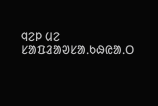ᱧᱮᱞ ᱢᱮ
ᱥᱟᱯᱲᱟᱣᱥᱟᱹᱠᱷᱭᱟᱹᱛ